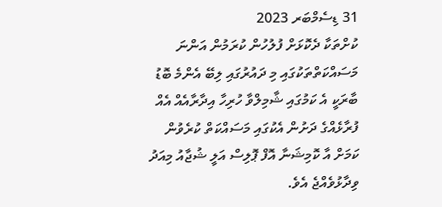31 ޑިސެމްބަރ 2023
ކުށްތަކާ ދެކޮޅަށް ފުލުހުން ކުރަމުން އަންނަ މަސައްކަތްތަކުގައި މި ދައުރުގައި ލިބޭ އެންމެ ބޮޑު ބާރަކީ އެ ކަމުގައި ޝާމިލްވާ ހުރިހާ އިދާރާއެއް އެއް ފުރާޅެއްގެ ދަށުން އެކުގައި މަސައްކަތް ކުރެވުން ކަމަށް އާ ކޮމިޝަނާ އޮފް ޕޮލިސް އަލީ ޝުޖާއު މިއަދު ވިދާޅުވެއްޖެ އެވެ.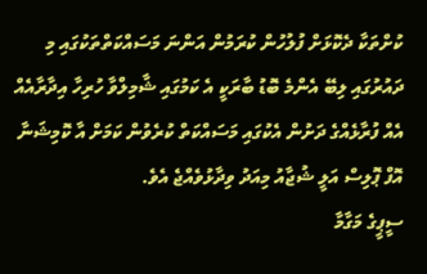ކުށްތަކާ ދެކޮޅަށް ފުލުހުން ކުރަމުން އަންނަ މަސައްކަތްތަކުގައި މި ދައުރުގައި ލިބޭ އެންމެ ބޮޑު ބާރަކީ އެ ކަމުގައި ޝާމިލްވާ ހުރިހާ އިދާރާއެއް އެއް ފުރާޅެއްގެ ދަށުން އެކުގައި މަސައްކަތް ކުރެވުން ކަމަށް އާ ކޮމިޝަނާ އޮފް ޕޮލިސް އަލީ ޝުޖާއު މިއަދު ވިދާޅުވެއްޖެ އެވެ.
ސީޕީގެ މަގާމާ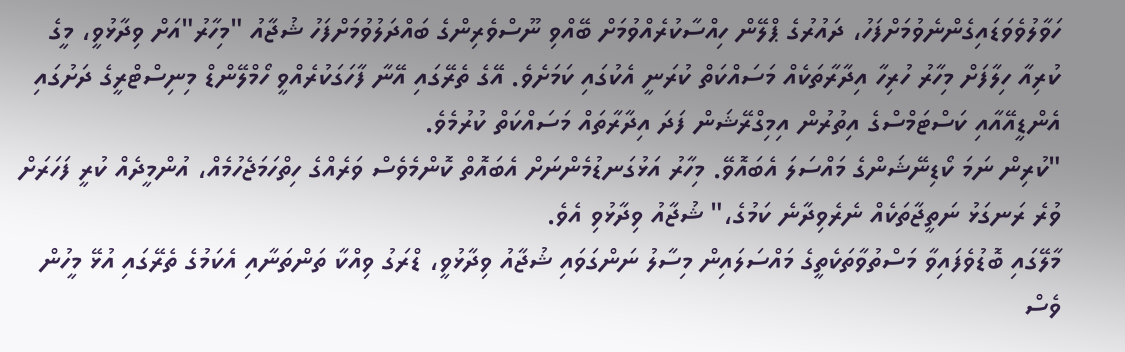ހަވާލުވެވަޑައިގެންނެވުމަށްފަހު، ދައުރުގެ ޕްލޭން ހިއްސާކުރެއްވުމަށް ބޭއްވި ނޫސްވެރިންގެ ބައްދަލުވުމަށްފަހު ޝުޖާއު "މިހާރު"އަށް ވިދާޅުވީ، މީގެ ކުރިއާ ހިލާފަށް މިހާރު ހުރިހާ އިދާރާތަކެއް މަސައްކަތް ކުރަނީ އެކުގައި ކަމަށެވެ. އޭގެ ތެރޭގައި އޭނާ ފާހަގަކުރެއްވީ ހޯމްލޭންޑް މިނިސްޓްރީގެ ދަށުގައި އެންޑީއޭއާއި ކަސްޓަމްސްގެ އިތުރުން އިމިގްރޭޝަން ފަދަ އިދާރާތައް މަސައްކަތް ކުރުމެވެ.
"ކުރިން ނަމަ ކޯޑިނޭޝަންގެ މައްސަލަ އެބައޮވޭ. މިހާރު އަޅުގަނޑުމެންނަށް އެބައޮތް ކޮންމެވެސް ވަރެއްގެ ހިތްހަމަޖެހުމެއް، އުންމީދެއް ކުރީ ފަހަރަށް ވުރެ ރަނގަޅު ނަތީޖާތަކެއް ނެރެވިދާނެ ކަމުގެ،" ޝުޖާއު ވިދާޅުވި އެވެ.
މާލޭގައި ބޮޑުވެފައިވާ މަސްތުވާތަކެތީގެ މައްސަލައިން މިސާލު ނަންގަވައި ޝުޖާއު ވިދާޅުވީ، ޑްރަގު ވިއްކާ ތަންތަނާއި އެކަމުގެ ތެރޭގައި އުޅޭ މީހުން ވެސް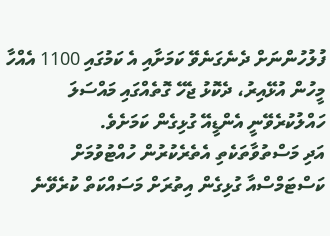ފުލުހުންނަށް ދެނެގަނެވޭ ކަމަށާއި އެ ކަމުގައި 1100 އެއްހާ މީހުން އުޅޭއިރު، ދެކޮޅު ޖެހޭ ގޮތެއްގައި މައްސަލަ ހައްލުކުރެވޭނީ އެންޑީއޭ ގުޅިގެން ކަމަށެވެ.
އަދި މަސްތުވާތަކެތި އެތެރެކުރުން ހުއްޓުވުމަށް ކަސްޓަމްސްއާ ގުޅިގެން އިތުރަށް މަސައްކަތް ކުރެވޭނެ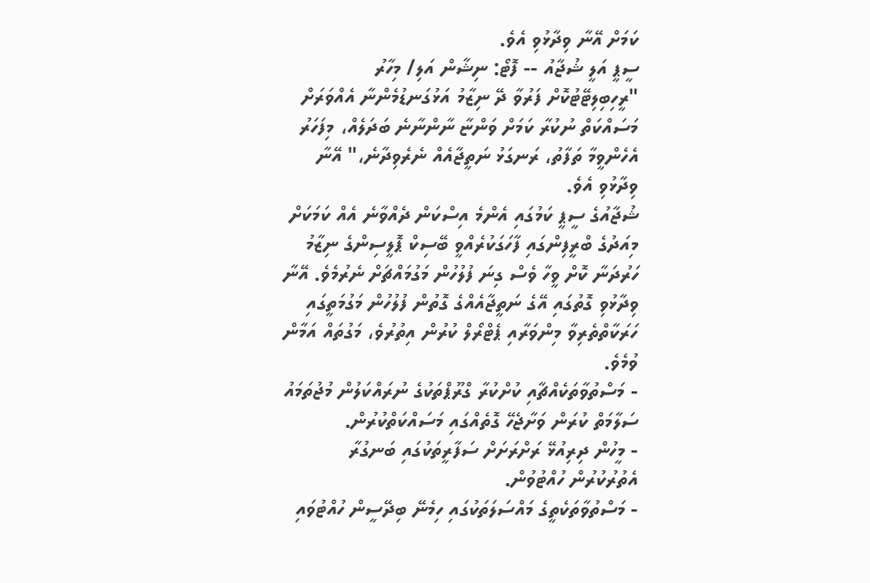ކަމަށް އޭނާ ވިދާޅުވި އެވެ.
ސީޕީ އަލީ ޝުޖާއު -- ފޮޓޯ: ނިޝާން އަލި/ މިހާރު
"ރީހިބިލިޓޭޓުކޮށް ފަރުވާ ދޭ ނިޒާމު އަޅުގަނޑުމެންނާ އެއްވަރަށް މަސައްކަތް ނުކުރާ ކަމަށް ވަންޏާ ނާންނާނެ ބަދަލެއް، މިފަހަރު އެހެންވީމާ ތަފާތު، ރަނގަޅު ނަތީޖާއެއް ނެރެވިދާނެ،" އޭނާ ވިދާޅުވި އެވެ.
ޝުޖާއުގެ ސީޕީ ކަމުގައި އެންމެ އިސްކަން ދެއްވާނެ އެއް ކަމަކަށް މިއަދުގެ ބްރީފިންގައި ފާހަގަކުރެއްވީ ބޭސިކް ޕޮލީސިންގެ ނިޒާމު ހަރުދަނާ ކޮށް ވީހާ ވެސް ގިނަ ފުލުހުން މަގުމައްޗަށް ނެރުމެވެ. އޭނާ ވިދާޅުވި ގޮތުގައި އޭގެ ނަތީޖާއެއްގެ ގޮތުން ފުލުހުން މަގުމަތީގައި ހަރަކާތްތެރިވާ މިންވަރާއި ޕެޓްރޯލް ކުރުން އިތުރުވެ، މަގުތައް އަމާން ވުމެވެ.
- މަސްތުވާތަކެއްޗާއި ކުށްކުރާ ގްރޫޕްތަކުގެ ނުރައްކަލުން މުޖުތަމައު ސަލާމަތް ކުރަން ވަށާޖެހޭ ގޮތެއްގައި މަސައްކަތްކުރުން.
- މީހުން ދިރިއުޅޭ ރަށްރަށަށް ސަފާރީތަކުގައި ބަނގުރާ އެތުރުކުރުން ހުއްޓުވުން.
- މަސްތުވާތަކެތީގެ މައްސަލަތަކުގައި ހިމެނޭ ބިދޭސީން ހުއްޓުވައި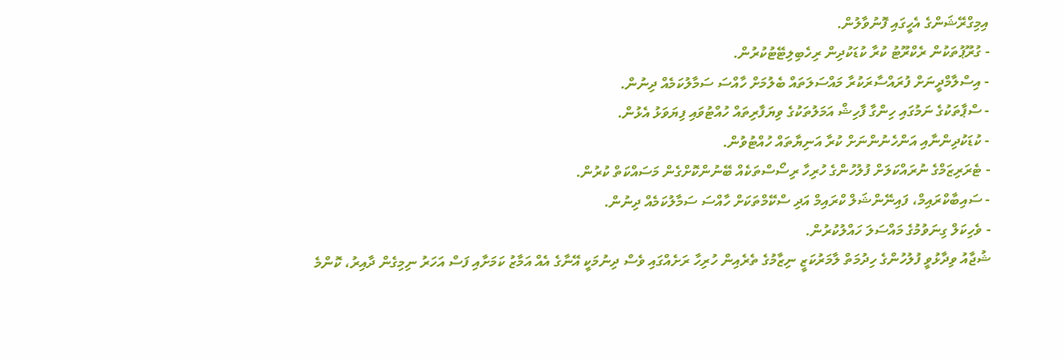އިމިގްރޭޝަންގެ އެހީގައި ފޮނުވާލުން.
- ގުރޫޕުތަކުން ރެކްރޫޓު ކުރާ ކުޑަކުދިން ރިހެބިލިޓޭޓުކުރުން.
- އިސްލާމްދީނަށް ފުރައްސާރަކުރާ މައްސަލަތައް ބެލުމަށް ހާއްސަ ސަމާލުކަމެއް ދިނުން.
- ސްޕާތަކުގެ ނަމުގައި ހިންގާ ފާހިޝް އަމަލުތަކުގެ ވިޔަފާރިތައް ހުއްޓުވައި ފިޔަވަޅު އެޅުން.
- ކުޑަކުދިންނާއި އަންހެނުންނަށް ކުރާ އަނިޔާތައް ހުއްޓުވުން.
- ޓެރަރިޒަމްގެ ނުރައްކަލަށް ފުލުހުންގެ ހުރިހާ ރިސޯސްތަކެއް ބޭނުންކޮށްގެން މަސައްކަތް ކުރުން.
- ސައިބާކްރައިމް، ފައިނޭންޝަލް ކްރައިމް އަދި ސްކޭމްތަކަށް ހާއްސަ ސަމާލުކަމެއް ދިނުން.
- ވެހިކަލް ގިނަވުމުގެ މައްސަލަ ހައްލުކުރުން.
ޝުޖާއު ވިދާޅުވީ ފުލުހުންގެ ހިދުމަތް ލާމަރުކަޒީ ނިޒާމުގެ ތެރެއިން ހުރިހާ ރަށެއްގައި ވެސް ދިނުމަކީ އޭނާގެ އެއް އަމާޒު ކަމަށާއި ފަސް އަހަރު ނިމިގެން ދާއިރު، ކޮންމެ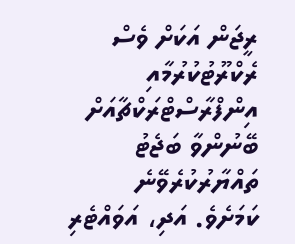ރީޖަން އަކަށް ވެސް ރެކްރޫޓުކުރުމާއި އިންފްރާސްޓްރަކްޗާއަށް ބޭނުންވާ ބަޖެޓު ތައްޔާރުކުރެވޭނެ ކަމަށެވެ. އަދި، އަވައްޓެރި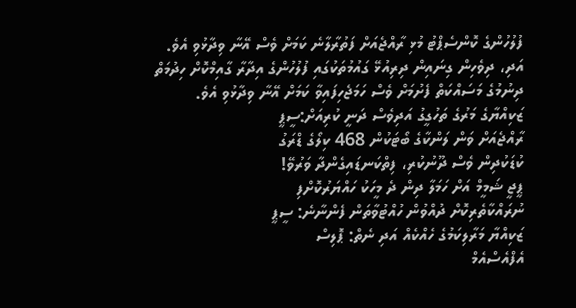ފުލުހުންގެ ކޮންސެޕްޓު މުޅި ރާއްޖެއަށް ފަތުރާލާނެ ކަމަށް ވެސް އޭނާ ވިދާޅުވި އެވެ.
އަދި، ދިވެހިން ގިނައިން ދިރިއުޅޭ ގައުމުތަކުގައި ފުލުހުންގެ އިދާރާ ގާއިމްކޮށް ހިދުމަތް ދިނުމުގެ މަސައްކަތް ފެށުމަށް ވެސް ހަމަޖެހިފައިވާ ކަމަށް އޭނާ ވިދާޅުވި އެވެ.
ޒަކިއްޔާގެ މަރުގެ ތަހުގީގު އަދިވެސް ދަނީ ކުރިއަށް:ސީޕީ
ރާއްޖެއަށް ވަން ލަންކާގެ ބޯޓަކުން 468 ކިލޯގެ ޑްރަގު
ކުޑަކުދިން ވެސް ދޫނުކުރި، ފިތްކަނޑައިގެންދާ ވަރުވޭ!
ޕީޖީ ޝަމީމް އަށް ހަމަލާ ދިން ދެ މީހަކު ހައްޔަރުކޮށްފި
ނުރައްކާތެރިކޮށް ދުއްވުން ހުއްޓުވާތަން ފެންނާނެ: ސީޕީ
ޒަކިއްޔާ މަރާލިކަމުގެ ހެއްކެއް އަދި ނެތް: ޕޮލިސް
އެފްއެސްއެމް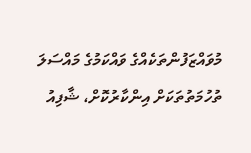މުވައްޒަފުންތަކެއްގެ ވައްކަމުގެ މައްސަލަ
ތުހުމަތުތަކަށް އިންކާރުކޮށް، ޝާފިއު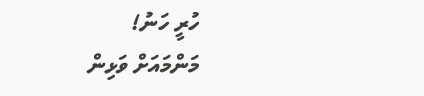ހުރީ ހަނު!
މަންމައަށް ވަޅިން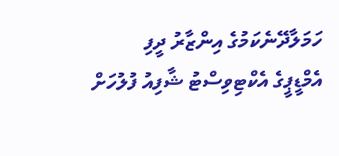ހަމަލާދޭނެކަމުގެ އިންޒާރު ދީފި
އެމްޑީޕީގެ އެކްޓިވިސްޓު ޝާފިއު ފުލުހަށް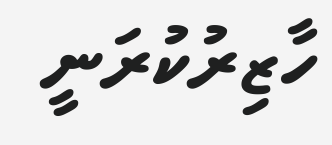ހާޒިރުކުރަނީ